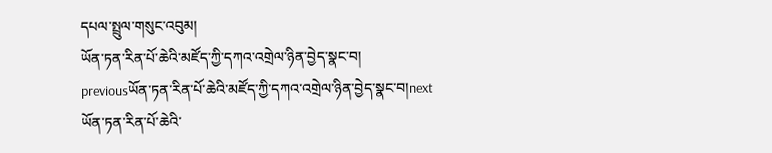དཔལ་སྤྲུལ་གསུང་འབུམ།
ཡོན་ཏན་རིན་པོ་ཆེའི་མཛོད་ཀྱི་དཀའ་འགྲེལ་ཉིན་བྱེད་སྣང་བ།
previousཡོན་ཏན་རིན་པོ་ཆེའི་མཛོད་ཀྱི་དཀའ་འགྲེལ་ཉིན་བྱེད་སྣང་བ།next
ཡོན་ཏན་རིན་པོ་ཆེའི་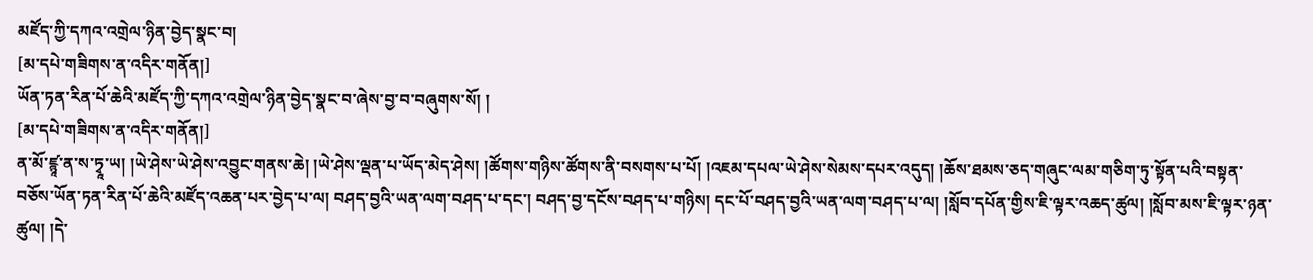མཛོད་ཀྱི་དཀའ་འགྲེལ་ཉིན་བྱེད་སྣང་བ།
[མ་དཔེ་གཟིགས་ན་འདིར་གནོན།]
ཡོན་ཏན་རིན་པོ་ཆེའི་མཛོད་ཀྱི་དཀའ་འགྲེལ་ཉིན་བྱེད་སྣང་བ་ཞེས་བྱ་བ་བཞུགས་སོ། །
[མ་དཔེ་གཟིགས་ན་འདིར་གནོན།]
ན་མོ་ཛྙཱ་ན་ས་ཏྭཱ་ཡ། །ཡེ་ཤེས་ཡེ་ཤེས་འབྱུང་གནས་ཆེ། །ཡེ་ཤེས་ལྡན་པ་ཡོད་མེད་ཤེས། །ཚོགས་གཉིས་ཚོགས་ནི་བསགས་པ་པོ། །འཇམ་དཔལ་ཡེ་ཤེས་སེམས་དཔར་འདུད། །ཆོས་ཐམས་ཅད་གཞུང་ལམ་གཅིག་ཏུ་སྟོན་པའི་བསྟན་བཅོས་ཡོན་ཏན་རིན་པོ་ཆེའི་མཛོད་འཆན་པར་བྱེད་པ་ལ། བཤད་བྱའི་ཡན་ལག་བཤད་པ་དང་། བཤད་བྱ་དངོས་བཤད་པ་གཉིས། དང་པོ་བཤད་བྱའི་ཡན་ལག་བཤད་པ་ལ། །སློབ་དཔོན་གྱིས་ཇི་ལྟར་འཆད་ཚུལ། །སློབ་མས་ཇི་ལྟར་ཉན་ཚུལ། །དེ་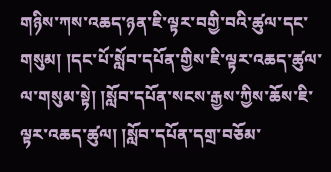གཉིས་ཀས་འཆད་ཉན་ཇི་ལྟར་བགྱི་བའི་ཚུལ་དང་གསུམ། །དང་པོ་སློབ་དཔོན་གྱིས་ཇི་ལྟར་འཆད་ཚུལ་ལ་གསུམ་སྟེ། །སློབ་དཔོན་སངས་རྒྱས་ཀྱིས་ཆོས་ཇི་ལྟར་འཆད་ཚུལ། །སློབ་དཔོན་དགྲ་བཅོམ་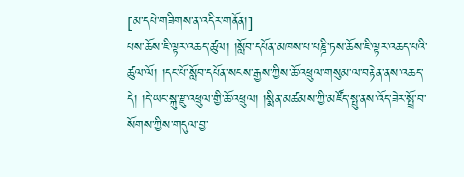[མ་དཔེ་གཟིགས་ན་འདིར་གནོན།]
པས་ཆོས་ཇི་ལྟར་འཆད་ཚུལ། །སློབ་དཔོན་མཁས་པ་པཎྜི་ཏས་ཆོས་ཇི་ལྟར་འཆད་པའི་ཚུལ་ལོ། །དང་པོ་སློབ་དཔོན་སངས་རྒྱས་ཀྱིས་ཆོ་འཕྲུལ་གསུམ་ལ་བརྟེན་ནས་འཆད་དེ། །དེ་ཡང་སྐུ་རྫུ་འཕྲུལ་གྱི་ཆོ་འཕྲུལ། །སྨིན་མཚམས་ཀྱི་མཛོད་སྤུ་ནས་འོད་ཟེར་སྤྲོ་བ་སོགས་ཀྱིས་གདུལ་བྱ་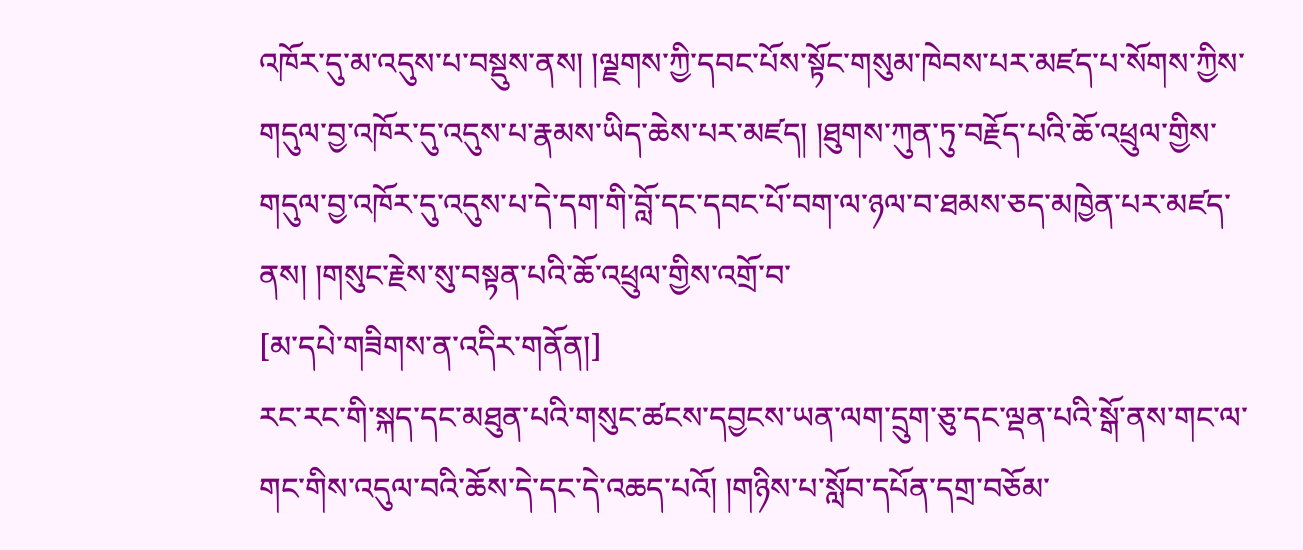འཁོར་དུ་མ་འདུས་པ་བསྡུས་ནས། །ལྗགས་ཀྱི་དབང་པོས་སྟོང་གསུམ་ཁེབས་པར་མཛད་པ་སོགས་ཀྱིས་གདུལ་བྱ་འཁོར་དུ་འདུས་པ་རྣམས་ཡིད་ཆེས་པར་མཛད། །ཐུགས་ཀུན་ཏུ་བརྗོད་པའི་ཆོ་འཕྲུལ་གྱིས་གདུལ་བྱ་འཁོར་དུ་འདུས་པ་དེ་དག་གི་བློ་དང་དབང་པོ་བག་ལ་ཉལ་བ་ཐམས་ཅད་མཁྱེན་པར་མཛད་ནས། །གསུང་རྗེས་སུ་བསྟན་པའི་ཆོ་འཕྲུལ་གྱིས་འགྲོ་བ་
[མ་དཔེ་གཟིགས་ན་འདིར་གནོན།]
རང་རང་གི་སྐད་དང་མཐུན་པའི་གསུང་ཚངས་དབྱངས་ཡན་ལག་དྲུག་ཅུ་དང་ལྡན་པའི་སྒོ་ནས་གང་ལ་གང་གིས་འདུལ་བའི་ཆོས་དེ་དང་དེ་འཆད་པའོ། །གཉིས་པ་སློབ་དཔོན་དགྲ་བཅོམ་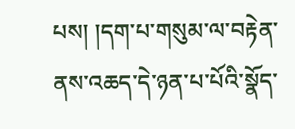པས། །དག་པ་གསུམ་ལ་བརྟེན་ནས་འཆད་དེ་ཉན་པ་པོའི་སྣོད་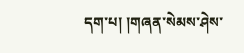དག་པ། །གཞན་སེམས་ཤེས་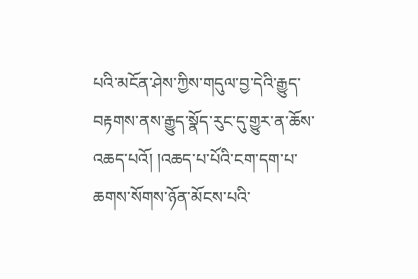པའི་མངོན་ཤེས་ཀྱིས་གདུལ་བྱ་དེའི་རྒྱུད་བརྟགས་ནས་རྒྱུད་སྣོད་རུང་དུ་གྱུར་ན་ཆོས་འཆད་པའོ། །འཆད་པ་པོའི་ངག་དག་པ་ཆགས་སོགས་ཉོན་མོངས་པའི་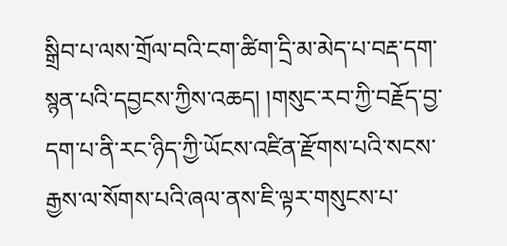སྒྲིབ་པ་ལས་གྲོལ་བའི་ངག་ཚིག་དྲི་མ་མེད་པ་བརྡ་དག་སྙན་པའི་དབྱངས་ཀྱིས་འཆད། །གསུང་རབ་ཀྱི་བརྗོད་བྱ་དག་པ་ནི་རང་ཉིད་ཀྱི་ཡོངས་འཛིན་རྫོགས་པའི་སངས་རྒྱས་ལ་སོགས་པའི་ཞལ་ནས་ཇི་ལྟར་གསུངས་པ་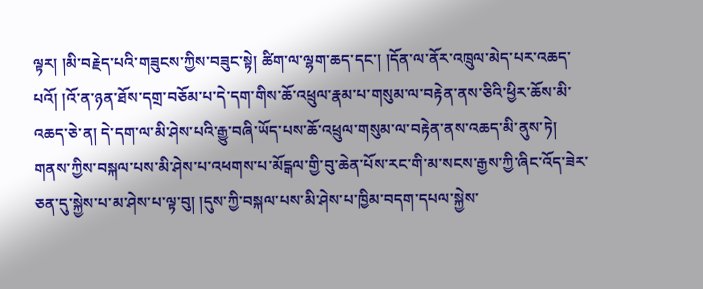ལྟར། །མི་བརྗེད་པའི་གཟུངས་ཀྱིས་བཟུང་སྟེ། ཚིག་ལ་ལྷག་ཆད་དང་། །དོན་ལ་ནོར་འཁྲུལ་མེད་པར་འཆད་པའོ། །འོ་ན་ཉན་ཐོས་དགྲ་བཅོམ་པ་དེ་དག་གིས་ཆོ་འཕྲུལ་རྣམ་པ་གསུམ་ལ་བརྟེན་ནས་ཅིའི་ཕྱིར་ཆོས་མི་འཆད་ཅེ་ན། དེ་དག་ལ་མི་ཤེས་པའི་རྒྱུ་བཞི་ཡོད་པས་ཆོ་འཕྲུལ་གསུམ་ལ་བརྟེན་ནས་འཆད་མི་ནུས་ཏེ། གནས་ཀྱིས་བསྐལ་པས་མི་ཤེས་པ་འཕགས་པ་མོངྒལ་གྱི་བུ་ཆེན་པོས་རང་གི་མ་སངས་རྒྱས་ཀྱི་ཞིང་འོད་ཟེར་ཅན་དུ་སྐྱེས་པ་མ་ཤེས་པ་ལྟ་བུ། །དུས་ཀྱི་བསྐལ་པས་མི་ཤེས་པ་ཁྱིམ་བདག་དཔལ་སྐྱེས་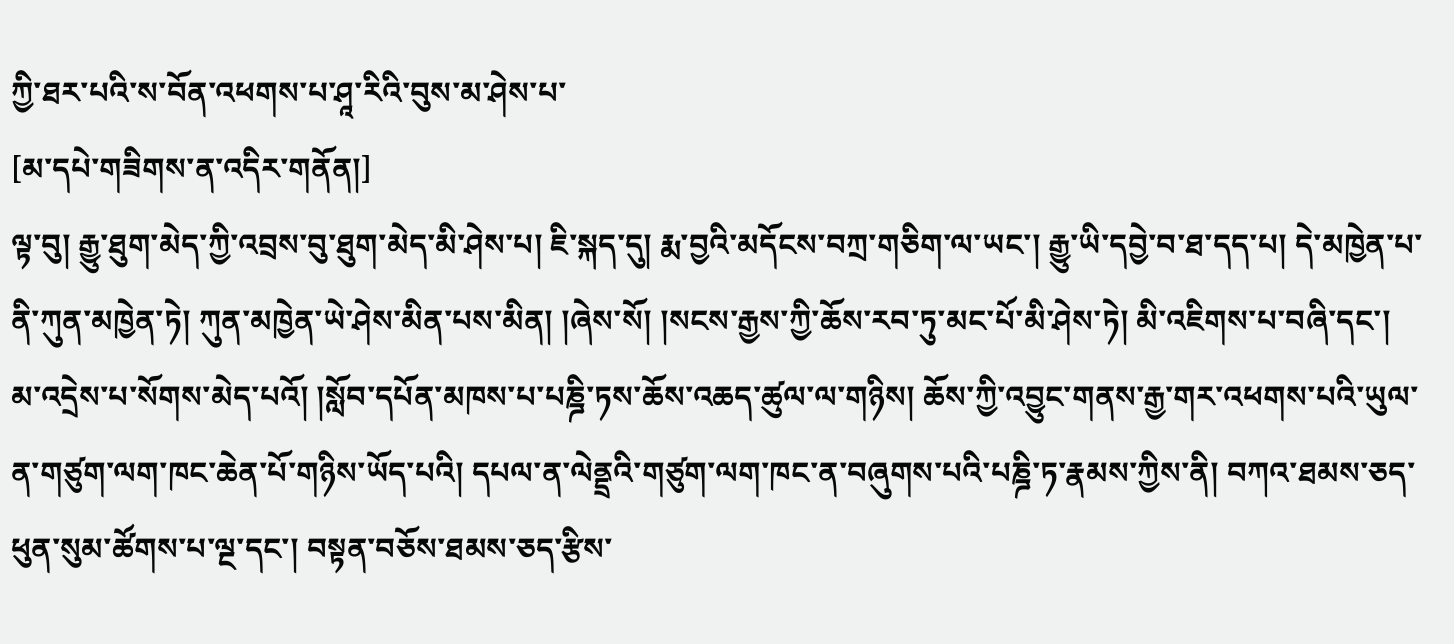ཀྱི་ཐར་པའི་ས་བོན་འཕགས་པ་ཤཱ་རིའི་བུས་མ་ཤེས་པ་
[མ་དཔེ་གཟིགས་ན་འདིར་གནོན།]
ལྟ་བུ། རྒྱུ་ཐུག་མེད་ཀྱི་འབྲས་བུ་ཐུག་མེད་མི་ཤེས་པ། ཇི་སྐད་དུ། རྨ་བྱའི་མདོངས་བཀྲ་གཅིག་ལ་ཡང་། རྒྱུ་ཡི་དབྱེ་བ་ཐ་དད་པ། དེ་མཁྱེན་པ་ནི་ཀུན་མཁྱེན་ཏེ། ཀུན་མཁྱེན་ཡེ་ཤེས་མིན་པས་མིན། །ཞེས་སོ། །སངས་རྒྱས་ཀྱི་ཆོས་རབ་ཏུ་མང་པོ་མི་ཤེས་ཏེ། མི་འཇིགས་པ་བཞི་དང་། མ་འདྲེས་པ་སོགས་མེད་པའོ། །སློབ་དཔོན་མཁས་པ་པཎྜི་ཏས་ཆོས་འཆད་ཚུལ་ལ་གཉིས། ཆོས་ཀྱི་འབྱུང་གནས་རྒྱ་གར་འཕགས་པའི་ཡུལ་ན་གཙུག་ལག་ཁང་ཆེན་པོ་གཉིས་ཡོད་པའི། དཔལ་ན་ལེནྡྲའི་གཙུག་ལག་ཁང་ན་བཞུགས་པའི་པཎྜི་ཏ་རྣམས་ཀྱིས་ནི། བཀའ་ཐམས་ཅད་ཕུན་སུམ་ཚོགས་པ་ལྔ་དང་། བསྟན་བཅོས་ཐམས་ཅད་རྩིས་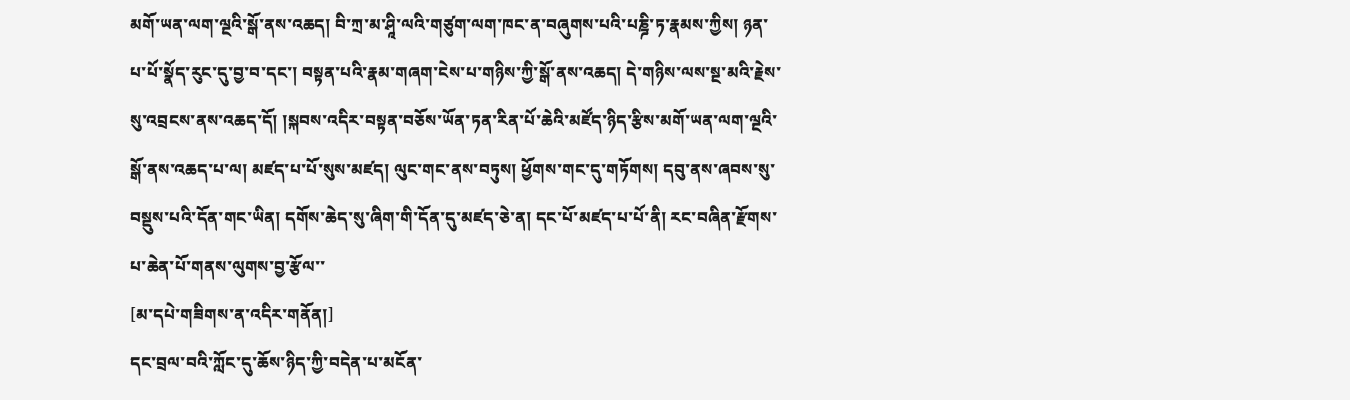མགོ་ཡན་ལག་ལྔའི་སྒོ་ནས་འཆད། བི་ཀྲ་མ་ཤཱི་ལའི་གཙུག་ལག་ཁང་ན་བཞུགས་པའི་པཎྜི་ཏ་རྣམས་ཀྱིས། ཉན་པ་པོ་སྣོད་རུང་དུ་བྱ་བ་དང་། བསྟན་པའི་རྣམ་གཞག་ངེས་པ་གཉིས་ཀྱི་སྒོ་ནས་འཆད། དེ་གཉིས་ལས་སྔ་མའི་རྗེས་སུ་འབྲངས་ནས་འཆད་དོ། །སྐབས་འདིར་བསྟན་བཅོས་ཡོན་ཏན་རིན་པོ་ཆེའི་མཛོད་ཉིད་རྩིས་མགོ་ཡན་ལག་ལྔའི་སྒོ་ནས་འཆད་པ་ལ། མཛད་པ་པོ་སུས་མཛད། ལུང་གང་ནས་བཏུས། ཕྱོགས་གང་དུ་གཏོགས། དབུ་ནས་ཞབས་སུ་བསྡུས་པའི་དོན་གང་ཡིན། དགོས་ཆེད་སུ་ཞིག་གི་དོན་དུ་མཛད་ཅེ་ན། དང་པོ་མཛད་པ་པོ་ནི། རང་བཞིན་རྫོགས་པ་ཆེན་པོ་གནས་ལུགས་བྱ་རྩོལ་་
[མ་དཔེ་གཟིགས་ན་འདིར་གནོན།]
དང་བྲལ་བའི་ཀློང་དུ་ཆོས་ཉིད་ཀྱི་བདེན་པ་མངོན་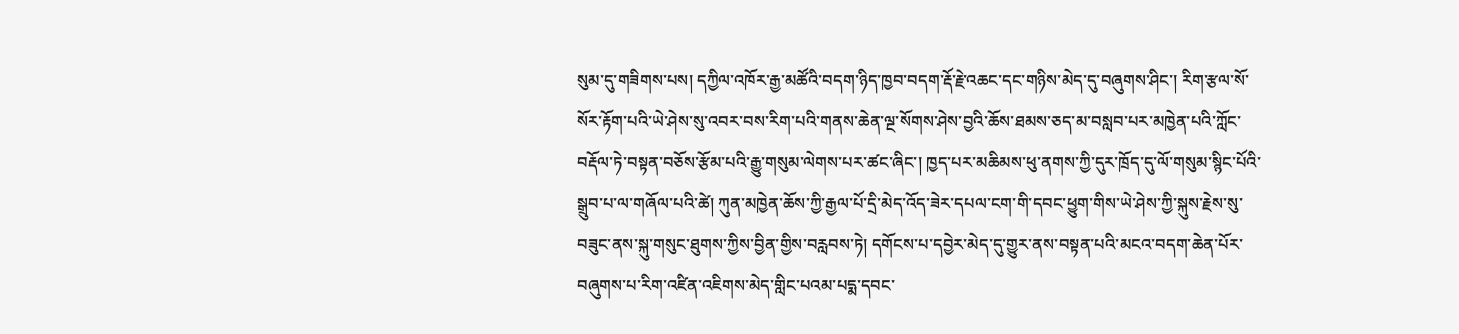སུམ་དུ་གཟིགས་པས། དཀྱིལ་འཁོར་རྒྱ་མཚོའི་བདག་ཉིད་ཁྱབ་བདག་རྡོ་རྗེ་འཆང་དང་གཉིས་མེད་དུ་བཞུགས་ཤིང་། རིག་རྩལ་སོ་སོར་རྟོག་པའི་ཡེ་ཤེས་སུ་འབར་བས་རིག་པའི་གནས་ཆེན་ལྔ་སོགས་ཤེས་བྱའི་ཆོས་ཐམས་ཅད་མ་བསླབ་པར་མཁྱེན་པའི་ཀློང་བརྡོལ་ཏེ་བསྟན་བཅོས་རྩོམ་པའི་རྒྱུ་གསུམ་ལེགས་པར་ཚང་ཞིང་། ཁྱད་པར་མཆིམས་ཕུ་ནགས་ཀྱི་དུར་ཁྲོད་དུ་ལོ་གསུམ་སྙིང་པོའི་སྒྲུབ་པ་ལ་གཞོལ་པའི་ཚེ། ཀུན་མཁྱེན་ཆོས་ཀྱི་རྒྱལ་པོ་དྲི་མེད་འོད་ཟེར་དཔལ་ངག་གི་དབང་ཕྱུག་གིས་ཡེ་ཤེས་ཀྱི་སྐུས་རྗེས་སུ་བཟུང་ནས་སྐུ་གསུང་ཐུགས་ཀྱིས་བྱིན་གྱིས་བརླབས་ཏེ། དགོངས་པ་དབྱེར་མེད་དུ་གྱུར་ནས་བསྟན་པའི་མངའ་བདག་ཆེན་པོར་བཞུགས་པ་རིག་འཛིན་འཇིགས་མེད་གླིང་པའམ་པདྨ་དབང་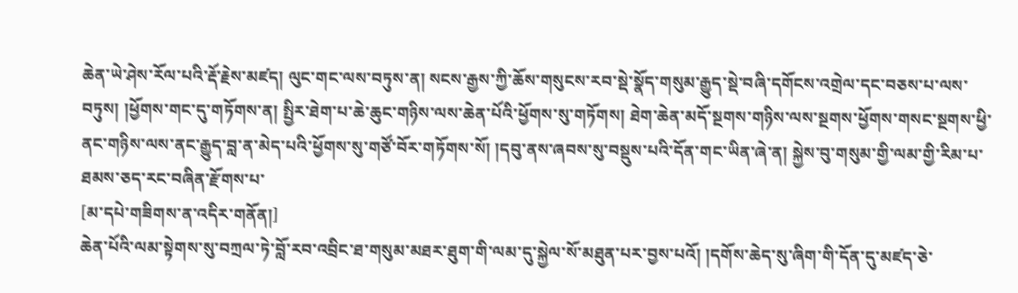ཆེན་ཡེ་ཤེས་རོལ་པའི་རྡོ་རྗེས་མཛད། ལུང་གང་ལས་བཏུས་ན། སངས་རྒྱས་ཀྱི་ཆོས་གསུངས་རབ་སྡེ་སྣོད་གསུམ་རྒྱུད་སྡེ་བཞི་དགོངས་འགྲེལ་དང་བཅས་པ་ལས་བཏུས། །ཕྱོགས་གང་དུ་གཏོགས་ན། སྤྱིར་ཐེག་པ་ཆེ་ཆུང་གཉིས་ལས་ཆེན་པོའི་ཕྱོགས་སུ་གཏོགས། ཐེག་ཆེན་མདོ་སྔགས་གཉིས་ལས་སྔགས་ཕྱོགས་གསང་སྔགས་ཕྱི་ནང་གཉིས་ལས་ནང་རྒྱུད་བླ་ན་མེད་པའི་ཕྱོགས་སུ་གཙོ་བོར་གཏོགས་སོ། །དབུ་ནས་ཞབས་སུ་བསྡུས་པའི་དོན་གང་ཡིན་ཞེ་ན། སྐྱེས་བུ་གསུམ་གྱི་ལམ་གྱི་རིམ་པ་ཐམས་ཅད་རང་བཞིན་རྫོགས་པ་
[མ་དཔེ་གཟིགས་ན་འདིར་གནོན།]
ཆེན་པོའི་ལམ་སྟེགས་སུ་བཀྲལ་ཏེ་བློ་རབ་འབྲིང་ཐ་གསུམ་མཐར་ཐུག་གི་ལམ་དུ་སྐྱེལ་སོ་མཐུན་པར་བྱས་པའོ། །དགོས་ཆེད་སུ་ཞིག་གི་དོན་དུ་མཛད་ཅེ་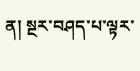ན། སྔར་བཤད་པ་ལྟར་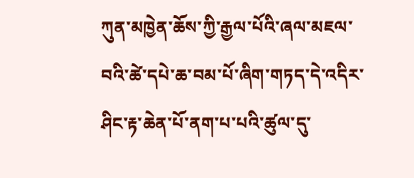ཀུན་མཁྱེན་ཆོས་ཀྱི་རྒྱལ་པོའི་ཞལ་མཇལ་བའི་ཚེ་དཔེ་ཆ་བམ་པོ་ཞིག་གཏད་དེ་འདིར་ཤིང་རྟ་ཆེན་པོ་ནག་པ་པའི་ཚུལ་དུ་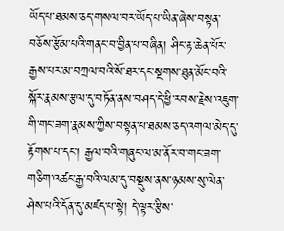ཡོད་པ་ཐམས་ཅད་གསལ་བར་ཡོད་པ་ཡིན་ཞེས་བསྟན་བཅོས་རྩོམ་པའི་གནང་བ་བྱིན་པ་བཞིན། ཤིང་རྟ་ཆེན་པོར་རྒྱས་པར་མ་བཀྲལ་བའི་སོ་ཐར་དང་སྔགས་ཐུན་མོང་བའི་སྐོར་རྣམས་རྩལ་དུ་བཏོན་ནས་བཤད་དེ་ཕྱི་རབས་རྗེས་འཇུག་གི་གང་ཟག་རྣམས་ཀྱིས་བསྟན་པ་ཐམས་ཅད་འགལ་མེད་དུ་རྟོགས་པ་དང་། རྒྱལ་བའི་གཞུང་ལ་མ་ནོར་བ་གང་ཟག་གཅིག་འཚང་རྒྱ་བའི་ལམ་དུ་བསྡུས་ནས་ཉམས་སུ་ལེན་ཤེས་པའི་དོན་དུ་མཛད་པ་སྟེ། དེ་ལྟར་རྩིས་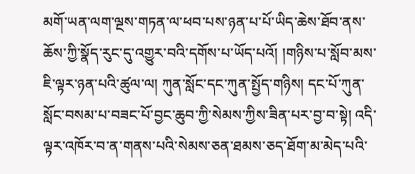མགོ་ཡན་ལག་ལྔས་གཏན་ལ་ཕབ་པས་ཉན་པ་པོ་ཡིད་ཆེས་ཐོབ་ནས་ཆོས་ཀྱི་སྣོད་རུང་དུ་འགྱུར་བའི་དགོས་པ་ཡོད་པའོ། །གཉིས་པ་སློབ་མས་ཇི་ལྟར་ཉན་པའི་ཚུལ་ལ། ཀུན་སློང་དང་ཀུན་སྤྱོད་གཉིས། དང་པོ་ཀུན་སློང་བསམ་པ་བཟང་པོ་བྱང་ཆུབ་ཀྱི་སེམས་ཀྱིས་ཟིན་པར་བྱ་བ་སྟེ། འདི་ལྟར་འཁོར་བ་ན་གནས་པའི་སེམས་ཅན་ཐམས་ཅད་ཐོག་མ་མེད་པའི་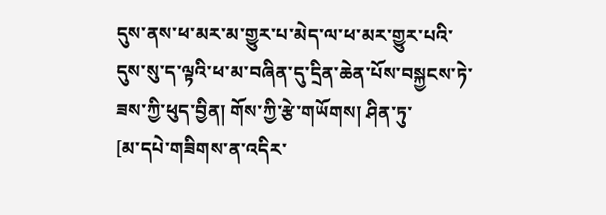དུས་ནས་ཕ་མར་མ་གྱུར་པ་མེད་ལ་ཕ་མར་གྱུར་པའི་དུས་སུ་ད་ལྟའི་ཕ་མ་བཞིན་དུ་དྲིན་ཆེན་པོས་བསྐྱངས་ཏེ་ཟས་ཀྱི་ཕུད་བྱིན། གོས་ཀྱི་རྩེ་གཡོགས། ཤིན་ཏུ་
[མ་དཔེ་གཟིགས་ན་འདིར་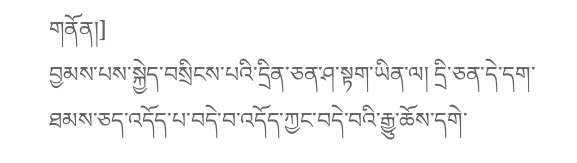གནོན།]
བྱམས་པས་སྐྱེད་བསྲིངས་པའི་དྲིན་ཅན་ཤ་སྟག་ཡིན་ལ། དྲི་ཅན་དེ་དག་ཐམས་ཅད་འདོད་པ་བདེ་བ་འདོད་ཀྱང་བདེ་བའི་རྒྱུ་ཆོས་དགེ་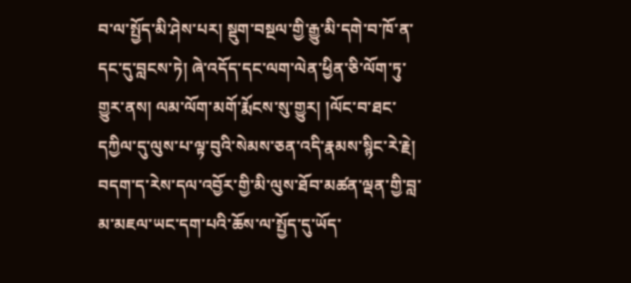བ་ལ་སྤྱོད་མི་ཤེས་པར། སྡུག་བསྔལ་གྱི་རྒྱུ་མི་དགེ་བ་ཁོ་ན་དང་དུ་བླངས་ཏེ། ཞེ་འདོད་དང་ལག་ལེན་ཕྱིན་ཅི་ལོག་ཏུ་གྱུར་ནས། ལམ་ལོག་མགོ་རྨོངས་སུ་གྱུར། །ལོང་བ་ཐང་དཀྱིལ་དུ་ལུས་པ་ལྟ་བུའི་སེམས་ཅན་འདི་རྣམས་སྙིང་རེ་རྗེ། བདག་ད་རེས་དལ་འབྱོར་གྱི་མི་ལུས་ཐོབ་མཚན་ལྡན་གྱི་བླ་མ་མཇལ་ཡང་དག་པའི་ཆོས་ལ་སྤྱོད་དུ་ཡོད་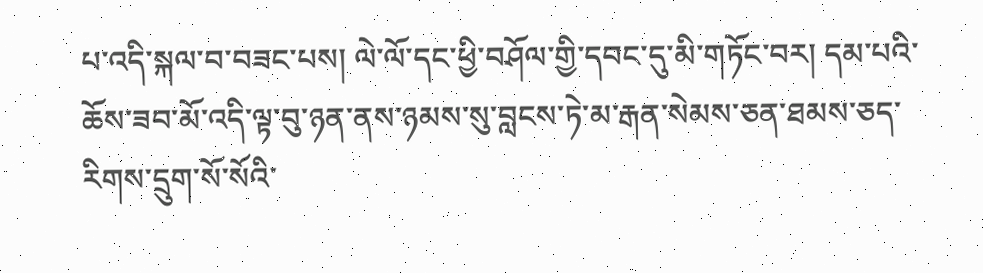པ་འདི་སྐལ་བ་བཟང་པས། ལེ་ལོ་དང་ཕྱི་བཤོལ་གྱི་དབང་དུ་མི་གཏོང་བར། དམ་པའི་ཆོས་ཟབ་མོ་འདི་ལྟ་བུ་ཉན་ནས་ཉམས་སུ་བླངས་ཏེ་མ་རྒན་སེམས་ཅན་ཐམས་ཅད་རིགས་དྲུག་སོ་སོའི་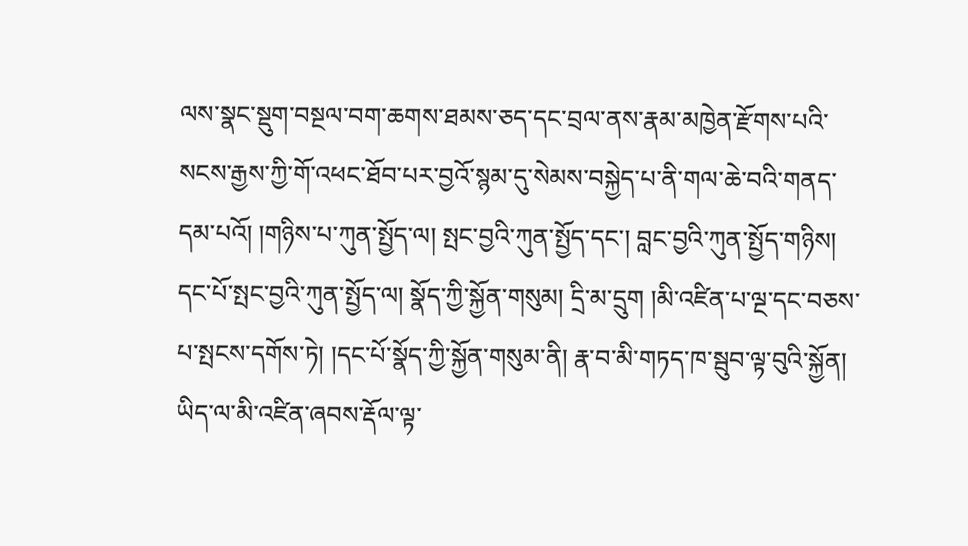ལས་སྣང་སྡུག་བསྔལ་བག་ཆགས་ཐམས་ཅད་དང་བྲལ་ནས་རྣམ་མཁྱེན་རྫོགས་པའི་སངས་རྒྱས་ཀྱི་གོ་འཕང་ཐོབ་པར་བྱའོ་སྙམ་དུ་སེམས་བསྐྱེད་པ་ནི་གལ་ཆེ་བའི་གནད་དམ་པའོ། །གཉིས་པ་ཀུན་སྤྱོད་ལ། སྤང་བྱའི་ཀུན་སྤྱོད་དང་། བླང་བྱའི་ཀུན་སྤྱོད་གཉིས། དང་པོ་སྤང་བྱའི་ཀུན་སྤྱོད་ལ། སྣོད་ཀྱི་སྐྱོན་གསུམ། དྲི་མ་དྲུག །མི་འཛིན་པ་ལྔ་དང་བཅས་པ་སྤངས་དགོས་ཏེ། །དང་པོ་སྣོད་ཀྱི་སྐྱོན་གསུམ་ནི། རྣ་བ་མི་གཏད་ཁ་སྦུབ་ལྟ་བུའི་སྐྱོན། ཡིད་ལ་མི་འཛིན་ཞབས་རྡོལ་ལྟ་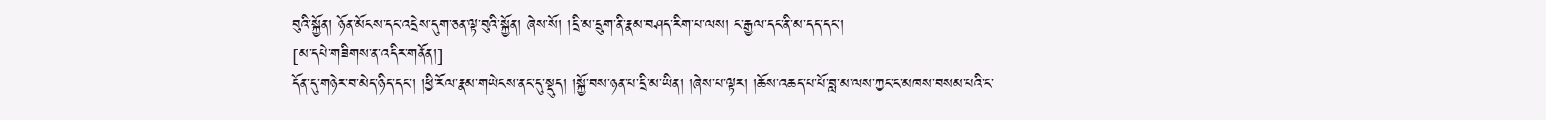བུའི་སྐྱོན། ཉོན་མོངས་དང་འདྲེས་དུག་ཅན་ལྟ་བུའི་སྐྱོན། ཞེས་སོ། །དྲི་མ་དྲུག་ནི་རྣམ་བཤད་རིག་པ་ལས། ང་རྒྱལ་དང་ནི་མ་དད་དང་།
[མ་དཔེ་གཟིགས་ན་འདིར་གནོན།]
དོན་དུ་གཉེར་བ་མེད་ཉིད་དང་། །ཕྱི་རོལ་རྣམ་གཡེངས་ནང་དུ་སྡུད། །སྐྱོ་བས་ཉན་པ་དྲི་མ་ཡིན། །ཞེས་པ་ལྟར། །ཆོས་འཆད་པ་པོ་བླ་མ་ལས་ཀྱང་ང་མཁས་བསམ་པའི་ང་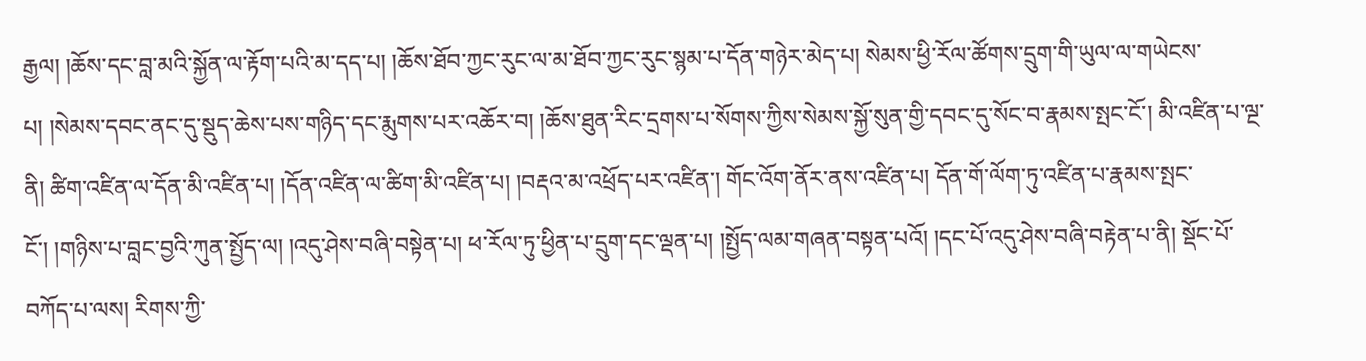རྒྱལ། །ཆོས་དང་བླ་མའི་སྐྱོན་ལ་རྟོག་པའི་མ་དད་པ། །ཆོས་ཐོབ་ཀྱང་རུང་ལ་མ་ཐོབ་ཀྱང་རུང་སྙམ་པ་དོན་གཉེར་མེད་པ། སེམས་ཕྱི་རོལ་ཚོགས་དྲུག་གི་ཡུལ་ལ་གཡེངས་པ། །སེམས་དབང་ནང་དུ་སྡུད་ཆེས་པས་གཉིད་དང་རྨུགས་པར་འཆོར་བ། །ཆོས་ཐུན་རིང་དྲགས་པ་སོགས་ཀྱིས་སེམས་སྐྱོ་སུན་གྱི་དབང་དུ་སོང་བ་རྣམས་སྤང་ངོ་། མི་འཛིན་པ་ལྔ་ནི། ཚིག་འཛིན་ལ་དོན་མི་འཛིན་པ། །དོན་འཛིན་ལ་ཚིག་མི་འཛིན་པ། །བརྡའ་མ་འཕྲོད་པར་འཛིན་། གོང་འོག་ནོར་ནས་འཛིན་པ། དོན་གོ་ལོག་ཏུ་འཛིན་པ་རྣམས་སྤང་ངོ་། །གཉིས་པ་བླང་བྱའི་ཀུན་སྤྱོད་ལ། །འདུ་ཤེས་བཞི་བསྟེན་པ། ཕ་རོལ་ཏུ་ཕྱིན་པ་དྲུག་དང་ལྡན་པ། །སྤྱོད་ལམ་གཞན་བསྟན་པའོ། །དང་པོ་འདུ་ཤེས་བཞི་བརྟེན་པ་ནི། སྡོང་པོ་བཀོད་པ་ལས། རིགས་ཀྱི་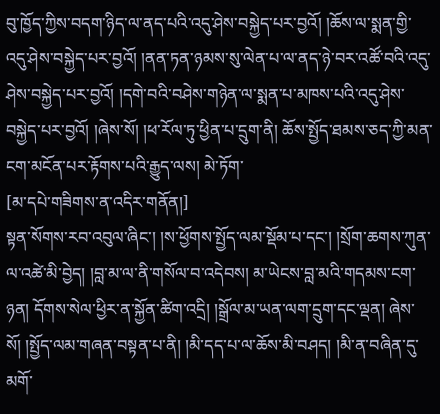བུ་ཁྱོད་ཀྱིས་བདག་ཉིད་ལ་ནད་པའི་འདུ་ཤེས་བསྐྱེད་པར་བྱའོ། །ཆོས་ལ་སྨན་གྱི་འདུ་ཤེས་བསྐྱེད་པར་བྱའོ། །ནན་ཏན་ཉམས་སུ་ལེན་པ་ལ་ནད་ཉེ་བར་འཚོ་བའི་འདུ་ཤེས་བསྐྱེད་པར་བྱའོ། །དགེ་བའི་བཤེས་གཉེན་ལ་སྨན་པ་མཁས་པའི་འདུ་ཤེས་བསྐྱེད་པར་བྱའོ། །ཞེས་སོ། །ཕ་རོལ་ཏུ་ཕྱིན་པ་དྲུག་ནི། ཆོས་སྤྱོད་ཐམས་ཅད་ཀྱི་མན་ངག་མངོན་པར་རྟོགས་པའི་རྒྱུད་ལས། མེ་ཏོག་
[མ་དཔེ་གཟིགས་ན་འདིར་གནོན།]
སྟན་སོགས་རབ་འབུལ་ཞིང་། །ས་ཕྱོགས་སྤྱོད་ལམ་སྡོམ་པ་དང་། །སྲོག་ཆགས་ཀུན་ལ་འཚེ་མི་བྱེད། །བླ་མ་ལ་ནི་གསོལ་བ་འདེབས། མ་ཡེངས་བླ་མའི་གདམས་ངག་ཉན། དོགས་སེལ་ཕྱིར་ན་སྐྱོན་ཚིག་འདྲི། །སྒྲོལ་མ་ཡན་ལག་དྲུག་དང་ལྡན། ཞེས་སོ། །སྤྱོད་ལམ་གཞན་བསྟན་པ་ནི། །མི་དད་པ་ལ་ཆོས་མི་བཤད། །མི་ན་བཞིན་དུ་མགོ་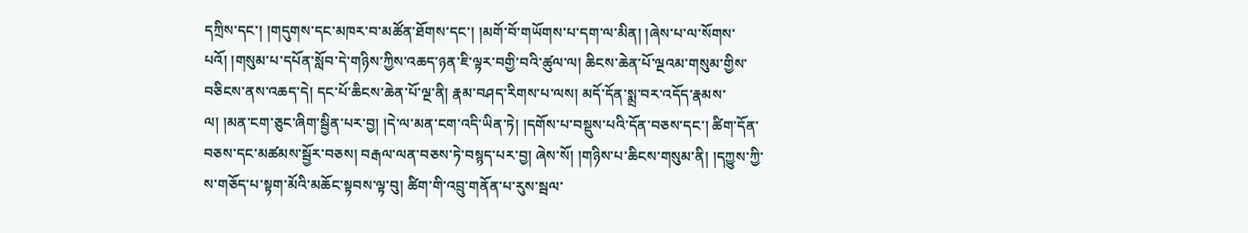དཀྲིས་དང་། །གདུགས་དང་མཁར་བ་མཚོན་ཐོགས་དང་། །མགོ་བོ་གཡོགས་པ་དག་ལ་མིན། །ཞེས་པ་ལ་སོགས་པའོ། །གསུམ་པ་དཔོན་སློབ་དེ་གཉིས་ཀྱིས་འཆད་ཉན་ཇི་ལྟར་བགྱི་བའི་ཚུལ་ལ། ཆིངས་ཆེན་པོ་ལྔའམ་གསུམ་གྱིས་བཅིངས་ནས་འཆད་དེ། དང་པོ་ཆིངས་ཆེན་པོ་ལྔ་ནི། རྣམ་བཤད་རིགས་པ་ལས། མདོ་དོན་སྨྲ་བར་འདོད་རྣམས་ལ། །མན་ངག་ཅུང་ཞིག་སྦྱིན་པར་བྱ། །དེ་ལ་མན་ངག་འདི་ཡིན་ཏེ། །དགོས་པ་བསྡུས་པའི་དོན་བཅས་དང་། ཚིག་དོན་བཅས་དང་མཚམས་སྦྱོར་བཅས། བརྒལ་ལན་བཅས་ཏེ་བསྙད་པར་བྱ། ཞེས་སོ། །གཉིས་པ་ཆིངས་གསུམ་ནི། །དཀྱུས་ཀྱི་ས་གཅོད་པ་སྟག་མོའི་མཆོང་སྟབས་ལྟ་བུ། ཚིག་གི་འབྲུ་གནོན་པ་རུས་སྦལ་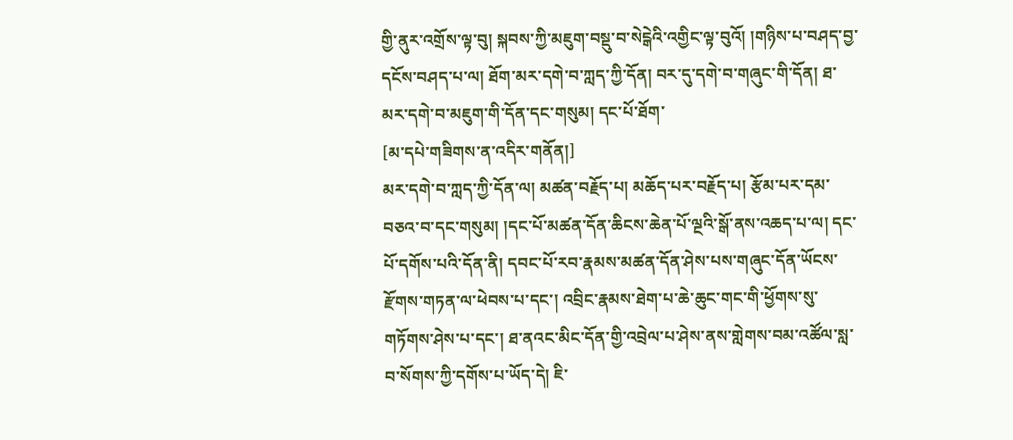གྱི་ནུར་འགྲོས་ལྟ་བུ། སྐབས་ཀྱི་མཇུག་བསྡུ་བ་སེངྒེའི་འགྱིང་ལྟ་བུའོ། །གཉིས་པ་བཤད་བྱ་དངོས་བཤད་པ་ལ། ཐོག་མར་དགེ་བ་ཀླད་ཀྱི་དོན། བར་དུ་དགེ་བ་གཞུང་གི་དོན། ཐ་མར་དགེ་བ་མཇུག་གི་དོན་དང་གསུམ། དང་པོ་ཐོག་
[མ་དཔེ་གཟིགས་ན་འདིར་གནོན།]
མར་དགེ་བ་ཀླད་ཀྱི་དོན་ལ། མཚན་བརྗོད་པ། མཆོད་པར་བརྗོད་པ། རྩོམ་པར་དམ་བཅའ་བ་དང་གསུམ། །དང་པོ་མཚན་དོན་ཆིངས་ཆེན་པོ་ལྔའི་སྒོ་ནས་འཆད་པ་ལ། དང་པོ་དགོས་པའི་དོན་ནི། དབང་པོ་རབ་རྣམས་མཚན་དོན་ཤེས་པས་གཞུང་དོན་ཡོངས་རྫོགས་གཏན་ལ་ཕེབས་པ་དང་། འབྲིང་རྣམས་ཐེག་པ་ཆེ་ཆུང་གང་གི་ཕྱོགས་སུ་གཏོགས་ཤེས་པ་དང་། ཐ་ནའང་མིང་དོན་གྱི་འབྲེལ་པ་ཤེས་ནས་གླེགས་བམ་འཚོལ་སླ་བ་སོགས་ཀྱི་དགོས་པ་ཡོད་དེ། ཇི་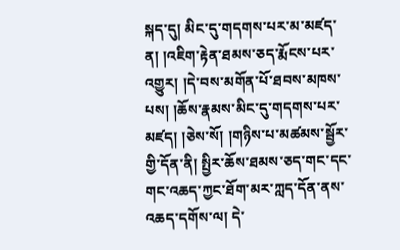སྐད་དུ། མིང་དུ་གདགས་པར་མ་མཛད་ན། །འཇིག་རྟེན་ཐམས་ཅད་རྨོངས་པར་འགྱུར། །དེ་བས་མགོན་པོ་ཐབས་མཁས་པས། །ཆོས་རྣམས་མིང་དུ་གདགས་པར་མཛད། །ཅེས་སོ། །གཉིས་པ་མཚམས་སྦྱོར་གྱི་དོན་ནི། སྤྱིར་ཆོས་ཐམས་ཅད་གང་དང་གང་འཆད་ཀྱང་ཐོག་མར་ཀླད་དོན་ནས་འཆད་དགོས་ལ། དེ་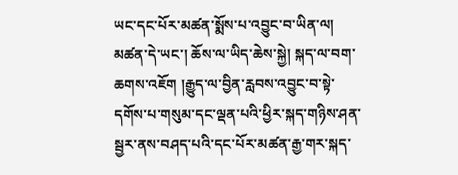ཡང་དང་པོར་མཚན་སྨོས་པ་འབྱུང་བ་ཡིན་ལ། མཚན་དེ་ཡང་། ཆོས་ལ་ཡིད་ཆེས་སྐྱེ། སྐད་ལ་བག་ཆགས་འཇོག །རྒྱུད་ལ་བྱིན་རླབས་འབྱུང་བ་སྟེ་དགོས་པ་གསུམ་དང་ལྡན་པའི་ཕྱིར་སྐད་གཉིས་ཤན་སྦྱར་ནས་བཤད་པའི་དང་པོར་མཚན་རྒྱ་གར་སྐད་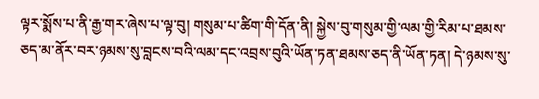ལྟར་སྨོས་པ་ནི་རྒྱ་གར་ཞེས་པ་ལྟ་བུ། གསུམ་པ་ཚིག་གི་དོན་ནི། སྐྱེས་བུ་གསུམ་གྱི་ལམ་གྱི་རིམ་པ་ཐམས་ཅད་མ་ནོར་བར་ཉམས་སུ་བླངས་བའི་ལམ་དང་འབྲས་བུའི་ཡོན་ཏན་ཐམས་ཅད་ནི་ཡོན་ཏན། དེ་ཉམས་སུ་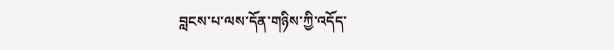བླངས་པ་ལས་དོན་གཉིས་ཀྱི་འདོད་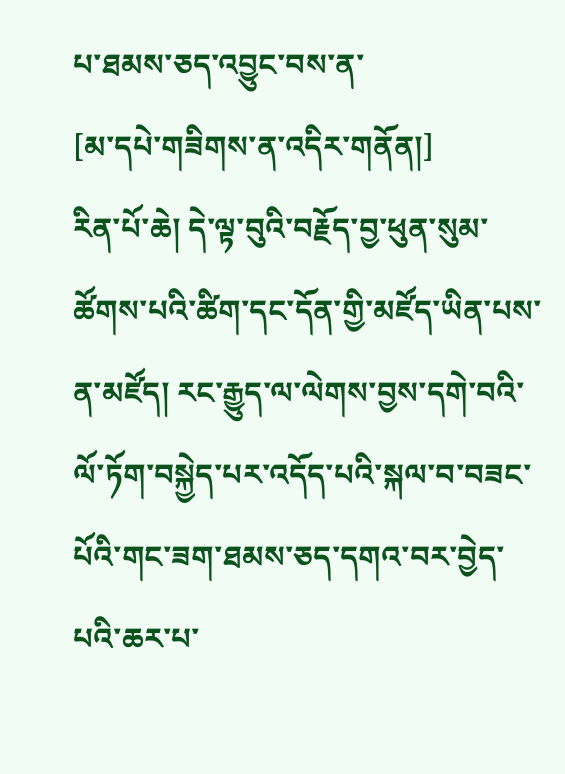པ་ཐམས་ཅད་འབྱུང་བས་ན་
[མ་དཔེ་གཟིགས་ན་འདིར་གནོན།]
རིན་པོ་ཆེ། དེ་ལྟ་བུའི་བརྗོད་བྱ་ཕུན་སུམ་ཚོགས་པའི་ཚིག་དང་དོན་གྱི་མཛོད་ཡིན་པས་ན་མཛོད། རང་རྒྱུད་ལ་ལེགས་བྱས་དགེ་བའི་ལོ་ཏོག་བསྐྱེད་པར་འདོད་པའི་སྐལ་བ་བཟང་པོའི་གང་ཟག་ཐམས་ཅད་དགའ་བར་བྱེད་པའི་ཆར་པ་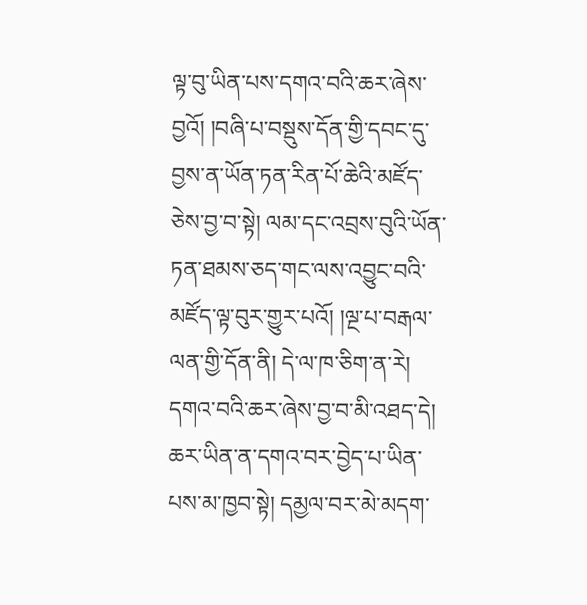ལྟ་བུ་ཡིན་པས་དགའ་བའི་ཆར་ཞེས་བྱའོ། །བཞི་པ་བསྡུས་དོན་གྱི་དབང་དུ་བྱས་ན་ཡོན་ཏན་རིན་པོ་ཆེའི་མཛོད་ཅེས་བྱ་བ་སྟེ། ལམ་དང་འབྲས་བུའི་ཡོན་ཏན་ཐམས་ཅད་གང་ལས་འབྱུང་བའི་མཛོད་ལྟ་བུར་གྱུར་པའོ། །ལྔ་པ་བརྒལ་ལན་གྱི་དོན་ནི། དེ་ལ་ཁ་ཅིག་ན་རེ། དགའ་བའི་ཆར་ཞེས་བྱ་བ་མི་འཐད་དེ། ཆར་ཡིན་ན་དགའ་བར་བྱེད་པ་ཡིན་པས་མ་ཁྱབ་སྟེ། དམྱལ་བར་མེ་མདག་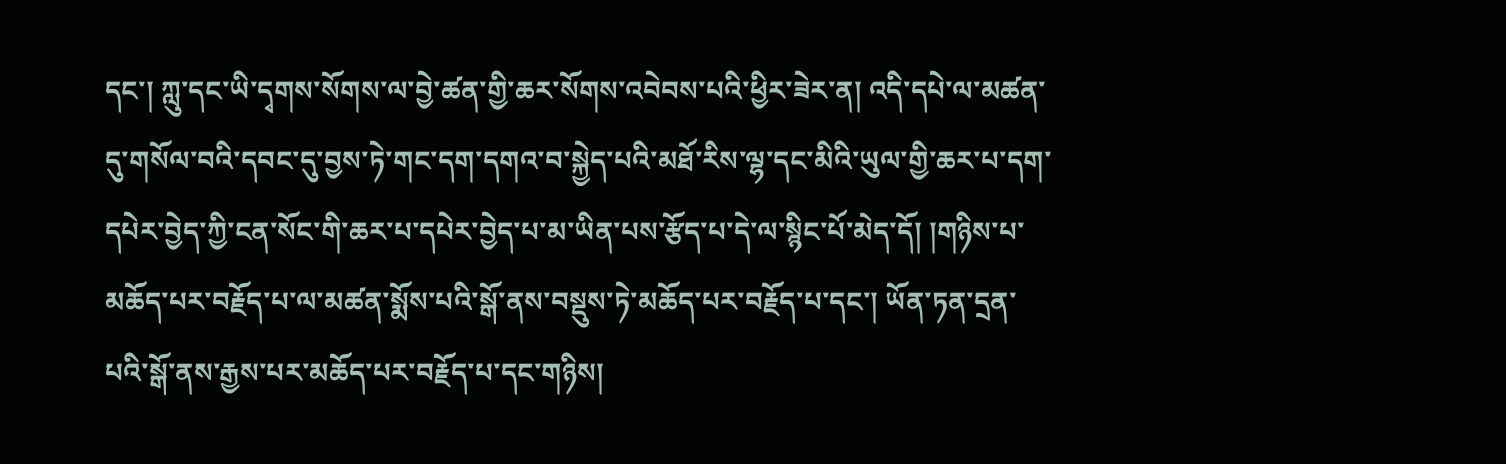དང་། ཀླུ་དང་ཡི་དྭགས་སོགས་ལ་བྱེ་ཚན་གྱི་ཆར་སོགས་འབེབས་པའི་ཕྱིར་ཟེར་ན། འདི་དཔེ་ལ་མཚན་དུ་གསོལ་བའི་དབང་དུ་བྱས་ཏེ་གང་དག་དགའ་བ་སྐྱེད་པའི་མཐོ་རིས་ལྷ་དང་མིའི་ཡུལ་གྱི་ཆར་པ་དག་དཔེར་བྱེད་ཀྱི་ངན་སོང་གི་ཆར་པ་དཔེར་བྱེད་པ་མ་ཡིན་པས་རྩོད་པ་དེ་ལ་སྙིང་པོ་མེད་དོ། །གཉིས་པ་མཆོད་པར་བརྗོད་པ་ལ་མཚན་སྨོས་པའི་སྒོ་ནས་བསྡུས་ཏེ་མཆོད་པར་བརྗོད་པ་དང་། ཡོན་ཏན་དྲན་པའི་སྒོ་ནས་རྒྱས་པར་མཆོད་པར་བརྗོད་པ་དང་གཉིས།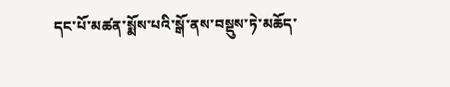དང་པོ་མཚན་སྨོས་པའི་སྒོ་ནས་བསྡུས་ཏེ་མཆོད་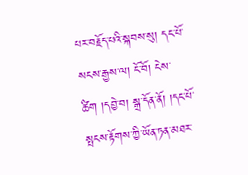པར་བརྗོད་པའི་སྐབས་སུ། དང་པོ་སངས་རྒྱས་ལ། ངོ་བོ། ངེས་ཚིག །དབྱེ་བ། སྒྲ་དོན་ནོ། །དང་པོ་སྤངས་རྟོགས་ཀྱི་ཡོན་ཏན་མཐར་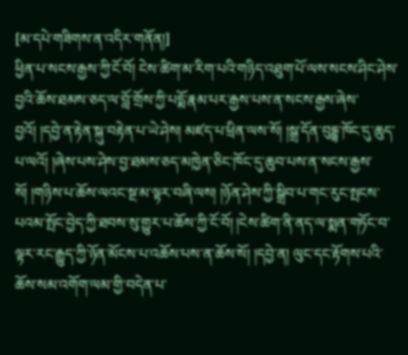[མ་དཔེ་གཟིགས་ན་འདིར་གནོན།]
ཕྱིན་པ་སངས་རྒྱས་ཀྱི་ངོ་བོ། ངེས་ཚིག་མ་རིག་པའི་གཉིད་འཐུག་པོ་ལས་སངས་ཤིང་ཤེས་བྱའི་ཆོས་ཐམས་ཅད་ལ་བློ་གྲོས་ཀྱི་པདྨོ་རྣམ་པར་རྒྱས་པས་ན་སངས་རྒྱས་ཞེས་བྱའོ། །དབྱེ་ན་རྟེན་སྐུ་བརྟེན་པ་ཡེ་ཤེས། མཛད་པ་ཕྲིན་ལས་སོ། །སྒྲ་དོན་བུདྡྷ་ཁོང་དུ་ཆུད་པ་ལའོ། །ཞེས་པས་ཤེས་བྱ་ཐམས་ཅད་མཁྱེན་ཅིང་ཁོང་དུ་ཆུབ་པས་ན་སངས་རྒྱས་སོ། །གཉིས་པ་ཆོས་ལའང་སྔ་མ་ལྟར་བཞི་ལས། །ཉོན་ཤེས་ཀྱི་སྒྲིབ་པ་གང་རུང་སྤངས་པའམ་སྤོང་བྱེད་ཀྱི་ཐབས་སུ་གྱུར་པ་ཆོས་ཀྱི་ངོ་བོ། །ངེས་ཚིག་ནི་ནད་ལ་སྨན་གཏོང་བ་ལྟར་རང་རྒྱུད་ཀྱི་ཉོན་མོངས་པ་འཆོས་པས་ན་ཆོས་སོ། །དབྱེ་ན། ལུང་དང་རྟོགས་པའི་ཆོས་སམ་འགོག་ལམ་གྱི་བདེན་པ་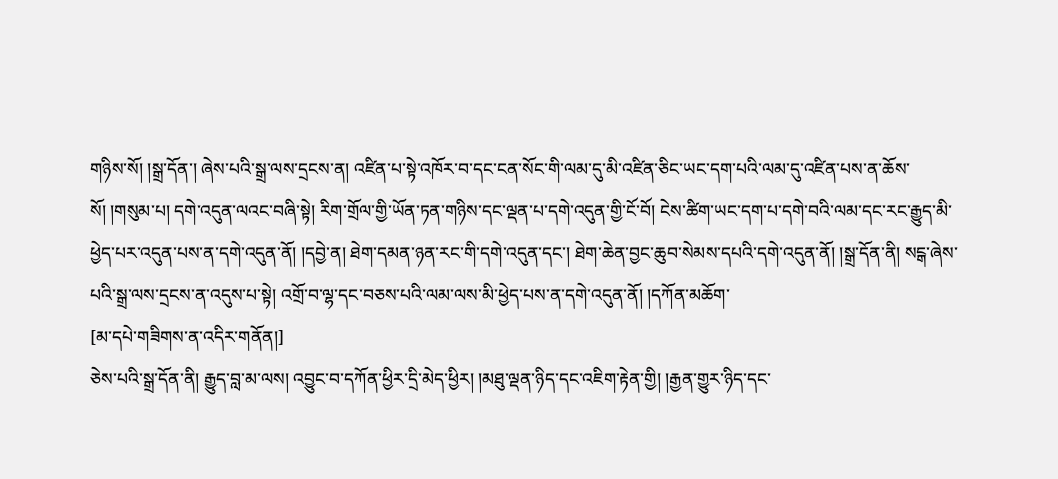གཉིས་སོ། །སྒྲ་དོན་། ཞེས་པའི་སྒྲ་ལས་དྲངས་ན། འཛིན་པ་སྟེ་འཁོར་བ་དང་ངན་སོང་གི་ལམ་དུ་མི་འཛིན་ཅིང་ཡང་དག་པའི་ལམ་དུ་འཛིན་པས་ན་ཆོས་སོ། །གསུམ་པ། དགེ་འདུན་ལའང་བཞི་སྟེ། རིག་གྲོལ་གྱི་ཡོན་ཏན་གཉིས་དང་ལྡན་པ་དགེ་འདུན་གྱི་ངོ་བོ། ངེས་ཚིག་ཡང་དག་པ་དགེ་བའི་ལམ་དང་རང་རྒྱུད་མི་ཕྱེད་པར་འདུན་པས་ན་དགེ་འདུན་ནོ། །དབྱེ་ན། ཐེག་དམན་ཉན་རང་གི་དགེ་འདུན་དང་། ཐེག་ཆེན་བྱང་ཆུབ་སེམས་དཔའི་དགེ་འདུན་ནོ། །སྒྲ་དོན་ནི། སངྒ་ཞེས་པའི་སྒྲ་ལས་དྲངས་ན་འདུས་པ་སྟེ། འགྲོ་བ་ལྷ་དང་བཅས་པའི་ལམ་ལས་མི་ཕྱེད་པས་ན་དགེ་འདུན་ནོ། །དཀོན་མཆོག་
[མ་དཔེ་གཟིགས་ན་འདིར་གནོན།]
ཅེས་པའི་སྒྲ་དོན་ནི། རྒྱུད་བླ་མ་ལས། འབྱུང་བ་དཀོན་ཕྱིར་དྲི་མེད་ཕྱིར། །མཐུ་ལྡན་ཉིད་དང་འཇིག་རྟེན་གྱི། །རྒྱན་གྱུར་ཉིད་དང་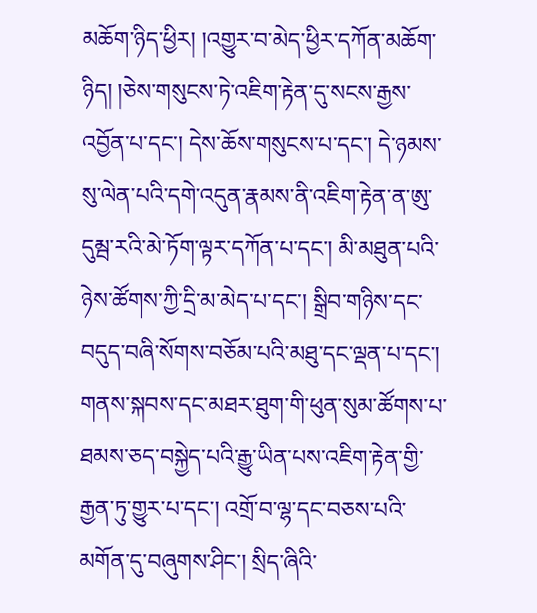མཆོག་ཉིད་ཕྱིར། །འགྱུར་བ་མེད་ཕྱིར་དཀོན་མཆོག་ཉིད། །ཅེས་གསུངས་ཏེ་འཇིག་རྟེན་དུ་སངས་རྒྱས་འབྱོན་པ་དང་། དེས་ཆོས་གསུངས་པ་དང་། དེ་ཉམས་སུ་ལེན་པའི་དགེ་འདུན་རྣམས་ནི་འཇིག་རྟེན་ན་ཨུ་དུམྦ་རའི་མེ་ཏོག་ལྟར་དཀོན་པ་དང་། མི་མཐུན་པའི་ཉེས་ཚོགས་ཀྱི་དྲི་མ་མེད་པ་དང་། སྒྲིབ་གཉིས་དང་བདུད་བཞི་སོགས་བཅོམ་པའི་མཐུ་དང་ལྡན་པ་དང་། གནས་སྐབས་དང་མཐར་ཐུག་གི་ཕུན་སུམ་ཚོགས་པ་ཐམས་ཅད་བསྐྱེད་པའི་རྒྱུ་ཡིན་པས་འཇིག་རྟེན་གྱི་རྒྱན་ཏུ་གྱུར་པ་དང་། འགྲོ་བ་ལྷ་དང་བཅས་པའི་མགོན་དུ་བཞུགས་ཤིང་། སྲིད་ཞིའི་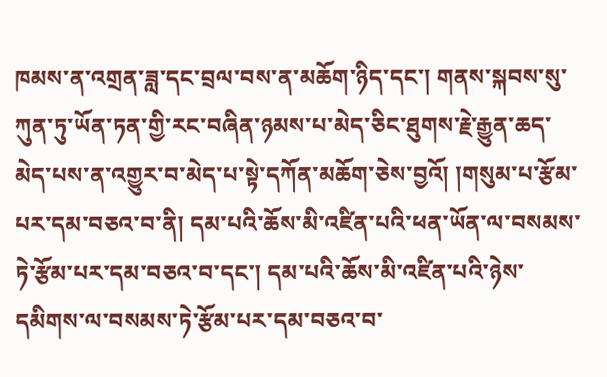ཁམས་ན་འགྲན་ཟླ་དང་བྲལ་བས་ན་མཆོག་ཉིད་དང་། གནས་སྐབས་སུ་ཀུན་ཏུ་ཡོན་ཏན་གྱི་རང་བཞིན་ཉམས་པ་མེད་ཅིང་ཐུགས་རྗེ་རྒྱུན་ཆད་མེད་པས་ན་འགྱུར་བ་མེད་པ་སྟེ་དཀོན་མཆོག་ཅེས་བྱའོ། །གསུམ་པ་རྩོམ་པར་དམ་བཅའ་བ་ནི། དམ་པའི་ཆོས་མི་འཛིན་པའི་ཕན་ཡོན་ལ་བསམས་ཏེ་རྩོམ་པར་དམ་བཅའ་བ་དང་། དམ་པའི་ཆོས་མི་འཛིན་པའི་ཉེས་དམིགས་ལ་བསམས་ཏེ་རྩོམ་པར་དམ་བཅའ་བ་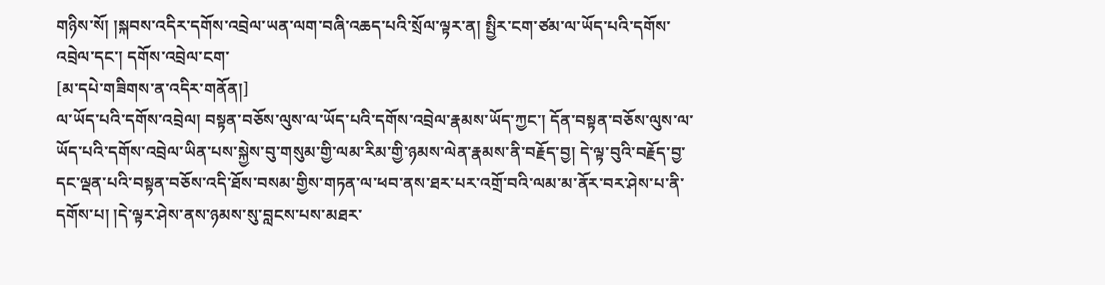གཉིས་སོ། །སྐབས་འདིར་དགོས་འབྲེལ་ཡན་ལག་བཞི་འཆད་པའི་སྲོལ་ལྟར་ན། སྤྱིར་ངག་ཙམ་ལ་ཡོད་པའི་དགོས་འབྲེལ་དང་། དགོས་འབྲེལ་ངག་
[མ་དཔེ་གཟིགས་ན་འདིར་གནོན།]
ལ་ཡོད་པའི་དགོས་འབྲེལ། བསྟན་བཅོས་ལུས་ལ་ཡོད་པའི་དགོས་འབྲེལ་རྣམས་ཡོད་ཀྱང་། དོན་བསྟན་བཅོས་ལུས་ལ་ཡོད་པའི་དགོས་འབྲེལ་ཡིན་པས་སྐྱེས་བུ་གསུམ་གྱི་ལམ་རིམ་གྱི་ཉམས་ལེན་རྣམས་ནི་བརྗོད་བྱ། དེ་ལྟ་བུའི་བརྗོད་བྱ་དང་ལྡན་པའི་བསྟན་བཅོས་འདི་ཐོས་བསམ་གྱིས་གཏན་ལ་ཕབ་ནས་ཐར་པར་འགྲོ་བའི་ལམ་མ་ནོར་བར་ཤེས་པ་ནི་དགོས་པ། །དེ་ལྟར་ཤེས་ནས་ཉམས་སུ་བླངས་པས་མཐར་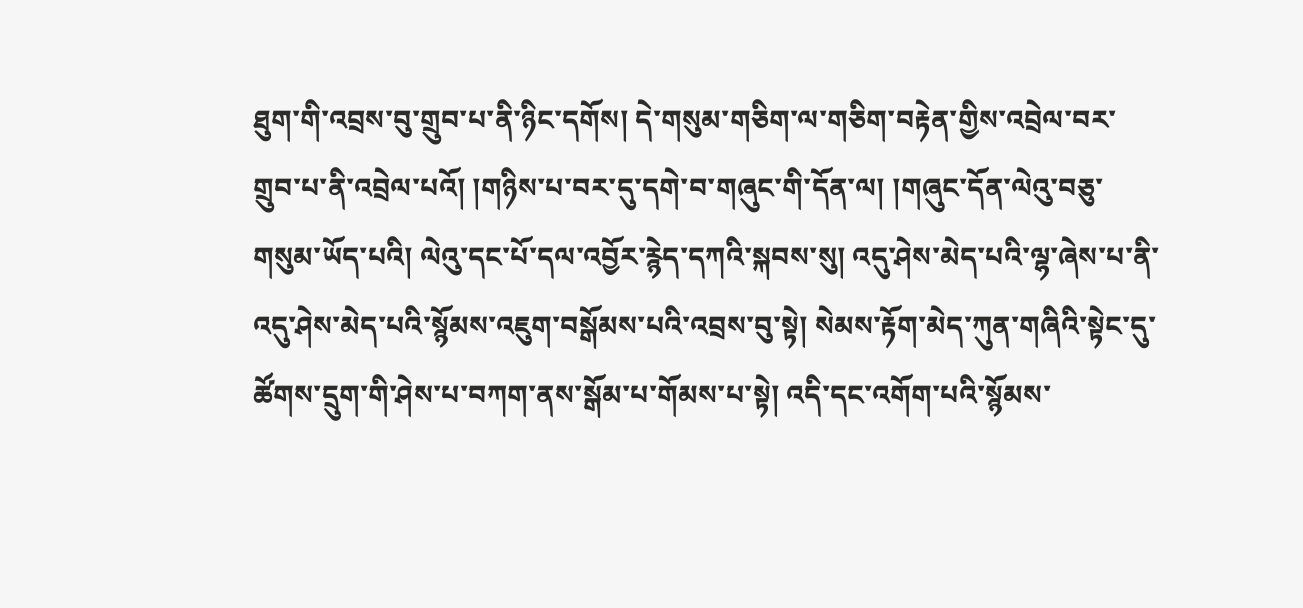ཐུག་གི་འབྲས་བུ་གྲུབ་པ་ནི་ཉིང་དགོས། དེ་གསུམ་གཅིག་ལ་གཅིག་བརྟེན་གྱིས་འབྲེལ་བར་གྲུབ་པ་ནི་འབྲེལ་པའོ། །གཉིས་པ་བར་དུ་དགེ་བ་གཞུང་གི་དོན་ལ། །གཞུང་དོན་ལེའུ་བཅུ་གསུམ་ཡོད་པའི། ལེའུ་དང་པོ་དལ་འབྱོར་རྙེད་དཀའི་སྐབས་སུ། འདུ་ཤེས་མེད་པའི་ལྷ་ཞེས་པ་ནི་འདུ་ཤེས་མེད་པའི་སྙོམས་འཇུག་བསྒོམས་པའི་འབྲས་བུ་སྟེ། སེམས་རྟོག་མེད་ཀུན་གཞིའི་སྟེང་དུ་ཚོགས་དྲུག་གི་ཤེས་པ་བཀག་ནས་སྒོམ་པ་གོམས་པ་སྟེ། འདི་དང་འགོག་པའི་སྙོམས་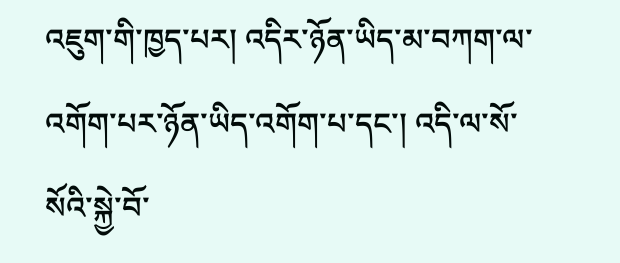འཇུག་གི་ཁྱད་པར། འདིར་ཉོན་ཡིད་མ་བཀག་ལ་འགོག་པར་ཉོན་ཡིད་འགོག་པ་དང་། འདི་ལ་སོ་སོའི་སྐྱེ་བོ་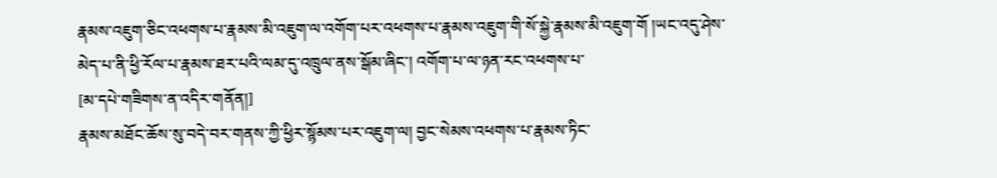རྣམས་འཇུག་ཅིང་འཕགས་པ་རྣམས་མི་འཇུག་ལ་འགོག་པར་འཕགས་པ་རྣམས་འཇུག་གི་སོ་སྐྱེ་རྣམས་མི་འཇུག་གོ །ཡང་འདུ་ཤེས་མེད་པ་ནི་ཕྱི་རོལ་པ་རྣམས་ཐར་པའི་ལམ་དུ་འཁྲུལ་ནས་སྒོམ་ཞིང་། འགོག་པ་ལ་ཉན་རང་འཕགས་པ་
[མ་དཔེ་གཟིགས་ན་འདིར་གནོན།]
རྣམས་མཐོང་ཆོས་སུ་བདེ་བར་གནས་ཀྱི་ཕྱིར་སྙོམས་པར་འཇུག་ལ། བྱང་སེམས་འཕགས་པ་རྣམས་ཏིང་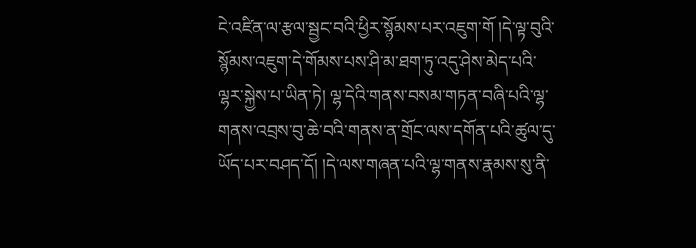ངེ་འཛིན་ལ་རྩལ་སྦྱང་བའི་ཕྱིར་སྙོམས་པར་འཇུག་གོ །དེ་ལྟ་བུའི་སྙོམས་འཇུག་དེ་གོམས་པས་ཤི་མ་ཐག་ཏུ་འདུ་ཤེས་མེད་པའི་ལྷར་སྐྱེས་པ་ཡིན་ཏེ། ལྷ་དེའི་གནས་བསམ་གཏན་བཞི་པའི་ལྷ་གནས་འབྲས་བུ་ཆེ་བའི་གནས་ན་གྲོང་ལས་དགོན་པའི་ཚུལ་དུ་ཡོད་པར་བཤད་དོ། །དེ་ལས་གཞན་པའི་ལྷ་གནས་རྣམས་སུ་ནི་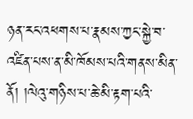ཉན་རང་འཕགས་པ་རྣམས་ཀྱང་སྐྱེ་བ་འཛིན་པས་ན་མི་ཁོམས་པའི་གནས་མིན་ནོ། །ལེའུ་གཉིས་པ་ཆེ་མི་རྟག་པའི་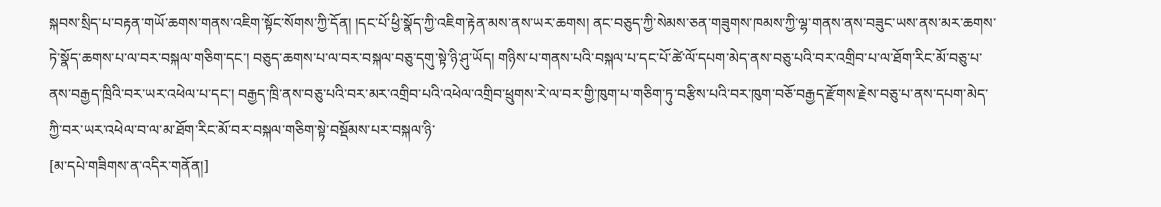སྐབས་སྲིད་པ་བརྟན་གཡོ་ཆགས་གནས་འཇིག་སྟོང་སོགས་ཀྱི་དོན། །དང་པོ་ཕྱི་སྣོད་ཀྱི་འཇིག་རྟེན་མས་ནས་ཡར་ཆགས། ནང་བཅུད་ཀྱི་སེམས་ཅན་གཟུགས་ཁམས་ཀྱི་ལྷ་གནས་ནས་བཟུང་ཡས་ནས་མར་ཆགས་ཏེ་སྣོད་ཆགས་པ་ལ་བར་བསྐལ་གཅིག་དང་། བཅུད་ཆགས་པ་ལ་བར་བསྐལ་བཅུ་དགུ་སྟེ་ཉི་ཤུ་ཡོད། གཉིས་པ་གནས་པའི་བསྐལ་པ་དང་པོ་ཚེ་ལོ་དཔག་མེད་ནས་བཅུ་པའི་བར་འགྲིབ་པ་ལ་ཐོག་རིང་མོ་བཅུ་པ་ནས་བརྒྱད་ཁྲིའི་བར་ཡར་འཕེལ་པ་དང་། བརྒྱད་ཁྲི་ནས་བཅུ་པའི་བར་མར་འགྲིབ་པའི་འཕེལ་འགྲིབ་ཕྲུགས་རེ་ལ་བར་གྱི་ཁུག་པ་གཅིག་ཏུ་བརྩིས་པའི་བར་ཁུག་བཅོ་བརྒྱད་རྫོགས་རྗེས་བཅུ་པ་ནས་དཔག་མེད་ཀྱི་བར་ཡར་འཕེལ་བ་ལ་མ་ཐོག་རིང་མོ་བར་བསྐལ་གཅིག་སྟེ་བསྡོམས་པར་བསྐལ་ཉི་
[མ་དཔེ་གཟིགས་ན་འདིར་གནོན།]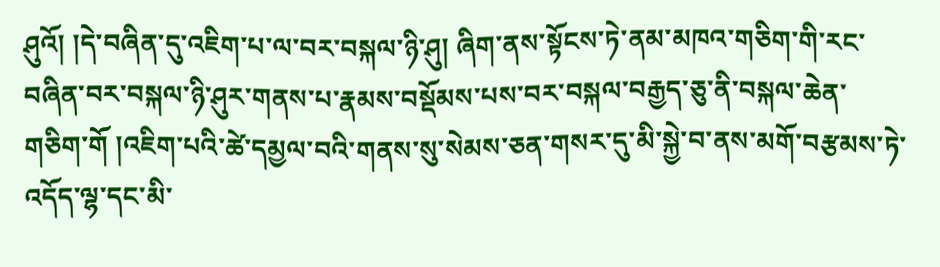ཤུའོ། །དེ་བཞིན་དུ་འཇིག་པ་ལ་བར་བསྐལ་ཉི་ཤུ། ཞིག་ནས་སྟོངས་ཏེ་ནམ་མཁའ་གཅིག་གི་རང་བཞིན་བར་བསྐལ་ཉི་ཤུར་གནས་པ་རྣམས་བསྡོམས་པས་བར་བསྐལ་བརྒྱད་ཅུ་ནི་བསྐལ་ཆེན་གཅིག་གོ །འཇིག་པའི་ཚེ་དམྱལ་བའི་གནས་སུ་སེམས་ཅན་གསར་དུ་མི་སྐྱེ་བ་ནས་མགོ་བརྩམས་ཏེ་འདོད་ལྷ་དང་མི་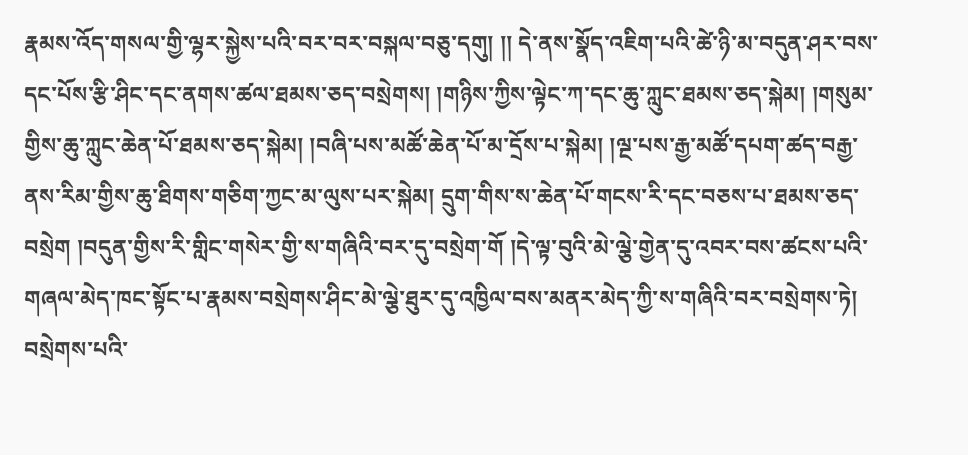རྣམས་འོད་གསལ་གྱི་ལྷར་སྐྱེས་པའི་བར་བར་བསྐལ་བཅུ་དགུ། །། དེ་ནས་སྣོད་འཇིག་པའི་ཚེ་ཉི་མ་བདུན་ཤར་བས་དང་པོས་རྩི་ཤིང་དང་ནགས་ཚལ་ཐམས་ཅད་བསྲེགས། །གཉིས་ཀྱིས་ལྟེང་ཀ་དང་ཆུ་ཀླུང་ཐམས་ཅད་སྐེམ། །གསུམ་གྱིས་ཆུ་ཀླུང་ཆེན་པོ་ཐམས་ཅད་སྐེམ། །བཞི་པས་མཚོ་ཆེན་པོ་མ་དྲོས་པ་སྐེམ། །ལྔ་པས་རྒྱ་མཚོ་དཔག་ཚད་བརྒྱ་ནས་རིམ་གྱིས་ཆུ་ཐིགས་གཅིག་ཀྱང་མ་ལུས་པར་སྐེམ། དྲུག་གིས་ས་ཆེན་པོ་གངས་རི་དང་བཅས་པ་ཐམས་ཅད་བསྲེག །བདུན་གྱིས་རི་གླིང་གསེར་གྱི་ས་གཞིའི་བར་དུ་བསྲེག་གོ །དེ་ལྟ་བུའི་མེ་ལྕེ་གྱེན་དུ་འབར་བས་ཚངས་པའི་གཞལ་མེད་ཁང་སྟོང་པ་རྣམས་བསྲེགས་ཤིང་མེ་ལྕེ་ཐུར་དུ་འཁྱིལ་བས་མནར་མེད་ཀྱི་ས་གཞིའི་བར་བསྲེགས་ཏེ། བསྲེགས་པའི་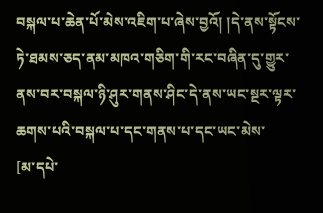བསྐལ་པ་ཆེན་པོ་མེས་འཇིག་པ་ཞེས་བྱའོ། །དེ་ནས་སྟོངས་ཏེ་ཐམས་ཅད་ནམ་མཁའ་གཅིག་གི་རང་བཞིན་དུ་གྱུར་ནས་བར་བསྐལ་ཉི་ཤུར་གནས་ཤིང་དེ་ནས་ཡང་སྔར་ལྟར་ཆགས་པའི་བསྐལ་པ་དང་གནས་པ་དང་ཡང་མེས་
[མ་དཔེ་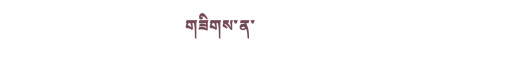གཟིགས་ན་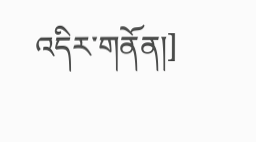འདིར་གནོན།]